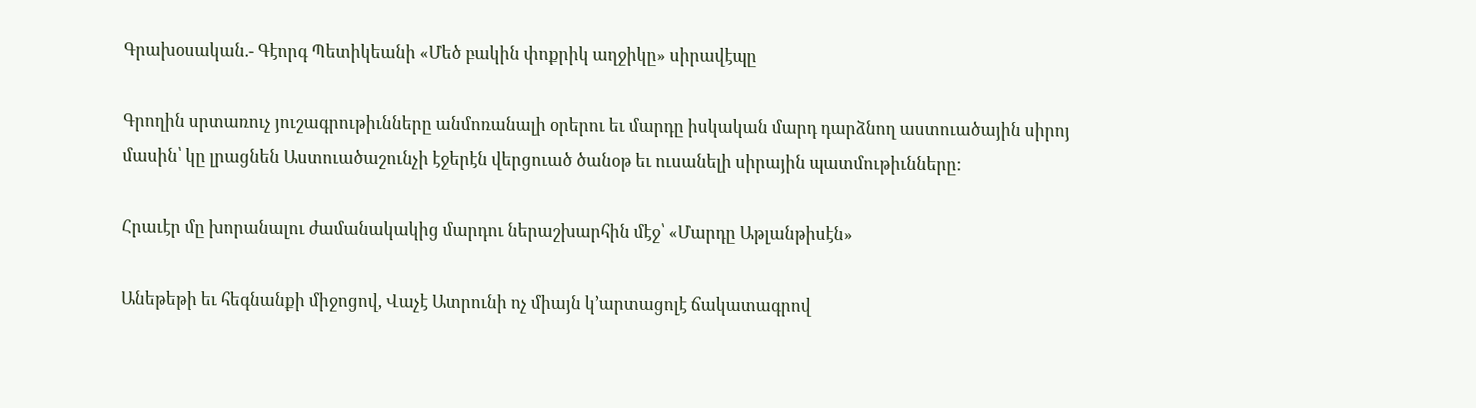Գրախօսական.- Գէորգ Պետիկեանի «Մեծ բակին փոքրիկ աղջիկը» սիրավէպը

Գրողին սրտառուչ յուշագրութիւնները անմոռանալի օրերու եւ մարդը իսկական մարդ դարձնող աստուածային սիրոյ մասին՝ կը լրացնեն Աստուածաշունչի էջերէն վերցուած ծանօթ եւ ուսանելի սիրային պատմութիւնները:

Հրաւէր մը խորանալու ժամանակակից մարդու ներաշխարհին մէջ՝ «Մարդը Աթլանթիսէն»

Անեթեթի եւ հեգնանքի միջոցով, Վաչէ Ատրունի ոչ միայն կ՚արտացոլէ ճակատագրով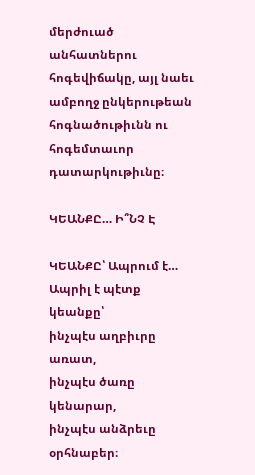մերժուած անհատներու հոգեվիճակը, այլ նաեւ ամբողջ ընկերութեան հոգնածութիւնն ու հոգեմտաւոր դատարկութիւնը։

ԿԵԱՆՔԸ… Ի՞ՆՉ Է

ԿԵԱՆՔԸ՝ Ապրում է…
Ապրիլ է պէտք կեանքը՝
ինչպէս աղբիւրը առատ,
ինչպէս ծառը կենարար,
ինչպէս անձրեւը օրհնաբեր։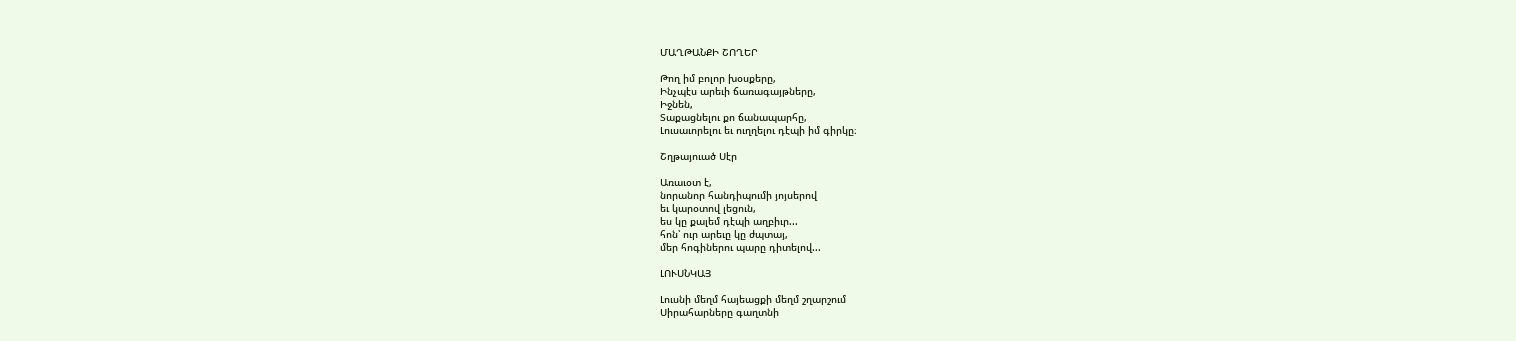ՄԱՂԹԱՆՔԻ ՇՈՂԵՐ

Թող իմ բոլոր խօսքերը,
Ինչպէս արեւի ճառագայթները,
Իջնեն,
Տաքացնելու քո ճանապարհը,
Լուսաւորելու եւ ուղղելու դէպի իմ գիրկը։

Շղթայուած Սէր

Առաւօտ է,
նորանոր հանդիպումի յոյսերով
եւ կարօտով լեցուն,
ես կը քալեմ դէպի աղբիւր...
հոն՝ ուր արեւը կը ժպտայ,
մեր հոգիներու պարը դիտելով...

ԼՈՒՍՆԿԱՅ

Լուսնի մեղմ հայեացքի մեղմ շղարշում
Սիրահարները գաղտնի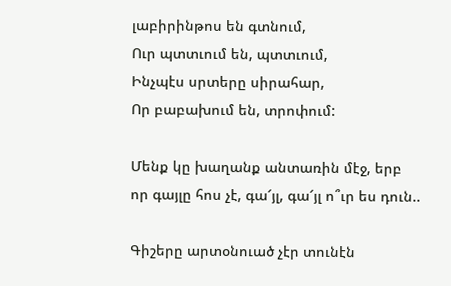լաբիրինթոս են գտնում,
Ուր պտտւում են, պտտւում,
Ինչպէս սրտերը սիրահար,
Որ բաբախում են, տրոփում:

Մենք կը խաղանք անտառին մէջ, երբ որ գայլը հոս չէ, գա՜յլ, գա՜յլ ո՞ւր ես դուն..

Գիշերը արտօնուած չէր տունէն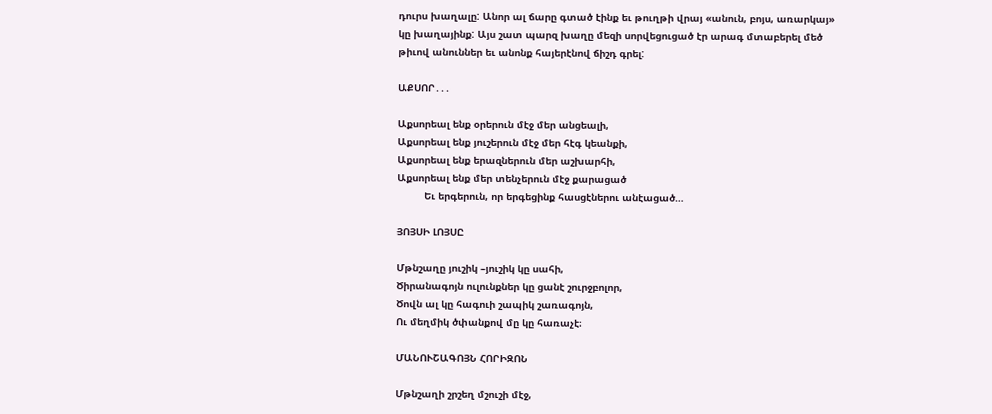դուրս խաղալը: Անոր ալ ճարը գտած էինք եւ թուղթի վրայ «անուն, բոյս, առարկայ» կը խաղայինք: Այս շատ պարզ խաղը մեզի սորվեցուցած էր արագ մտաբերել մեծ թիւով անուններ եւ անոնք հայերէնով ճիշդ գրել:

ԱՔՍՈՐ․․․

Աքսորեալ ենք օրերուն մէջ մեր անցեալի,
Աքսորեալ ենք յուշերուն մէջ մեր հէգ կեանքի,
Աքսորեալ ենք երազներուն մեր աշխարհի,
Աքսորեալ ենք մեր տենչերուն մէջ քարացած
         Եւ երգերուն, որ երգեցինք հասցէներու անէացած…

ՅՈՅՍԻ ԼՈՅՍԸ

Մթնշաղը յուշիկ –յուշիկ կը սահի,
Ծիրանագոյն ուլունքներ կը ցանէ շուրջբոլոր,
Ծովն ալ կը հագուի շապիկ շառագոյն,
Ու մեղմիկ ծփանքով մը կը հառաչէ։

ՄԱՆՈՒՇԱԳՈՅՆ ՀՈՐԻԶՈՆ

Մթնշաղի շրշեղ մշուշի մէջ,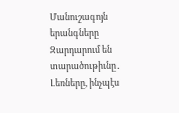Մանուշագոյն երանգները
Զարդարում են տարածութիւնը․
Լեռները, ինչպէս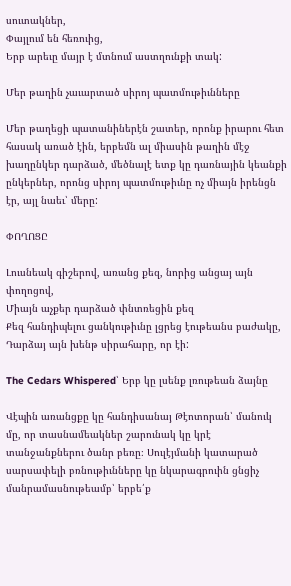սուտակներ,
Փայլում են հեռուից,
Երբ արեւը մայր է մտնում աստղունքի տակ:

Մեր թաղին չաւարտած սիրոյ պատմութիւնները

Մեր թաղեցի պատանիներէն շատեր, որոնք իրարու հետ հասակ առած էին, երբեմն ալ միասին թաղին մէջ խաղընկեր դարձած, մեծնալէ ետք կը դառնային կեանքի ընկերներ, որոնց սիրոյ պատմութիւնը ոչ միայն իրենցն էր, այլ նաեւ՝ մերը:

ՓՈՂՈՑԸ

Լուսնեակ գիշերով, առանց քեզ, նորից անցայ այն փողոցով,
Միայն աչքեր դարձած փնտռեցին քեզ
Քեզ հանդիպելու ցանկութիւնը լցրեց էութեանս բաժակը,
Դարձայ այն խենթ սիրահարը, որ էի:

The Cedars Whispered՝ Երբ կը լսենք լռութեան ձայնը

Վէպին առանցքը կը հանդիսանայ Թէոտորան՝ մանուկ մը, որ տասնամեակներ շարունակ կը կրէ տանջանքներու ծանր բեռը։ Սուլէյմանի կատարած սարսափելի բռնութիւնները կը նկարագրուին ցնցիչ մանրամասնութեամբ՝ երբե՛ք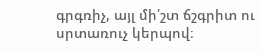գրգռիչ, այլ մի՛շտ ճշգրիտ ու սրտառուչ կերպով։